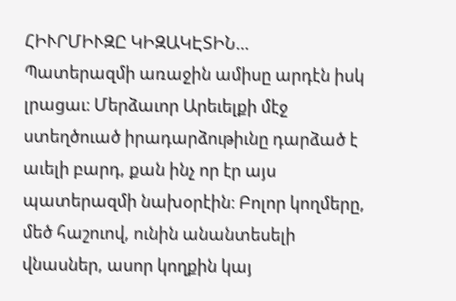ՀԻՒՐՄԻՒԶԸ ԿԻԶԱԿԷՏԻՆ…
Պատերազմի առաջին ամիսը արդէն իսկ լրացաւ։ Մերձաւոր Արեւելքի մէջ ստեղծուած իրադարձութիւնը դարձած է աւելի բարդ, քան ինչ որ էր այս պատերազմի նախօրէին։ Բոլոր կողմերը, մեծ հաշուով, ունին անանտեսելի վնասներ, ասոր կողքին կայ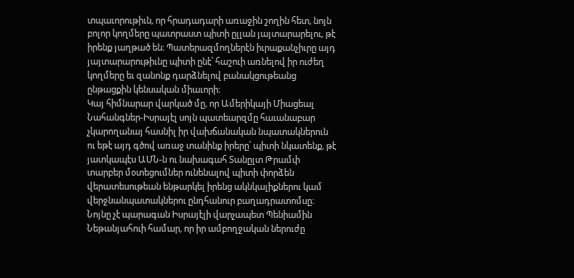տպաւորութիւն, որ հրադադարի առաջին շողին հետ, նոյն բոլոր կողմերը պատրաստ պիտի ըլլան յայտարարելու, թէ իրենք յաղթած են։ Պատերազմողներէն իւրաքանչիւրը այդ յայտարարութիւնը պիտի ընէ՝ հաշուի առնելով իր ուժեղ կողմերը եւ զանոնք դարձնելով բանակցութեանց ընթացքին կենսական միաւորի։
Կայ հիմնարար վարկած մը, որ Ամերիկայի Միացեալ Նահանգներ-Իսրայէլ սոյն պատեարզմը հաւանաբար չկարողանայ հասնիլ իր վախճանական նպատակներուն ու եթէ այդ գծով առաջ տանինք իրերը՝ պիտի նկատենք, թէ յատկապէս ԱՄՆ-ն ու նախագահ Տանըլտ Թրամփ տարբեր մօտեցումներ ունենալով պիտի փորձեն վերատեսութեան ենթարկել իրենց ակնկալիքներու կամ վերջնանպատակներու ընդհանուր բաղադրատոմսը։ Նոյնը չէ պարագան Իսրայէլի վարչապետ Պենիամին Նեթանյահուի համար, որ իր ամբողջական ներուժը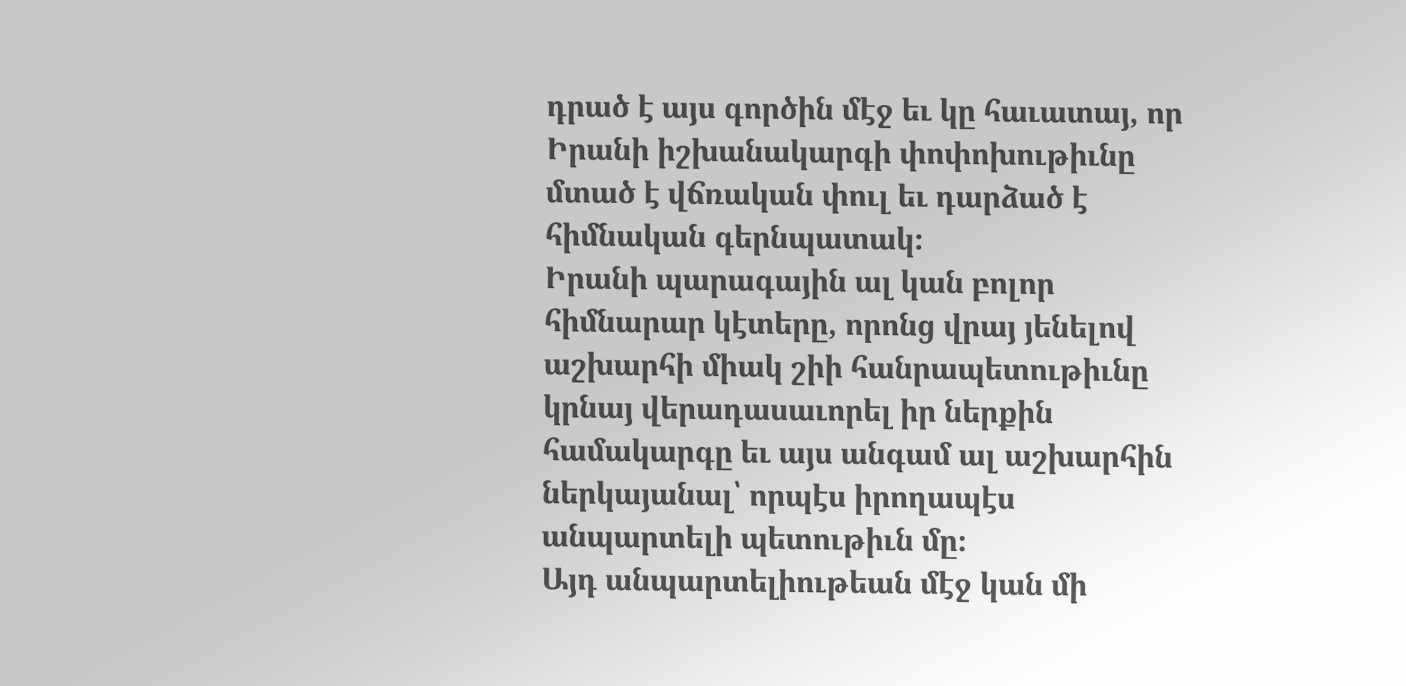դրած է այս գործին մէջ եւ կը հաւատայ, որ Իրանի իշխանակարգի փոփոխութիւնը մտած է վճռական փուլ եւ դարձած է հիմնական գերնպատակ։
Իրանի պարագային ալ կան բոլոր հիմնարար կէտերը, որոնց վրայ յենելով աշխարհի միակ շիի հանրապետութիւնը կրնայ վերադասաւորել իր ներքին համակարգը եւ այս անգամ ալ աշխարհին ներկայանալ՝ որպէս իրողապէս անպարտելի պետութիւն մը։
Այդ անպարտելիութեան մէջ կան մի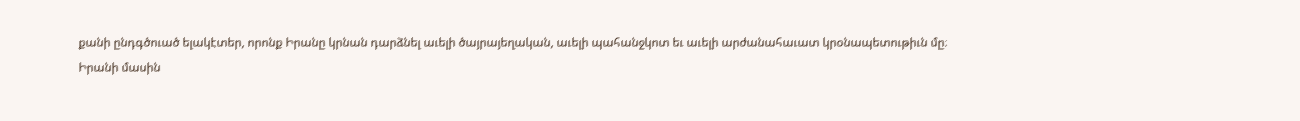քանի ընդգծուած ելակէտեր, որոնք Իրանը կրնան դարձնել աւելի ծայրայեղական, աւելի պահանջկոտ եւ աւելի արժանահաւատ կրօնապետութիւն մը։
Իրանի մասին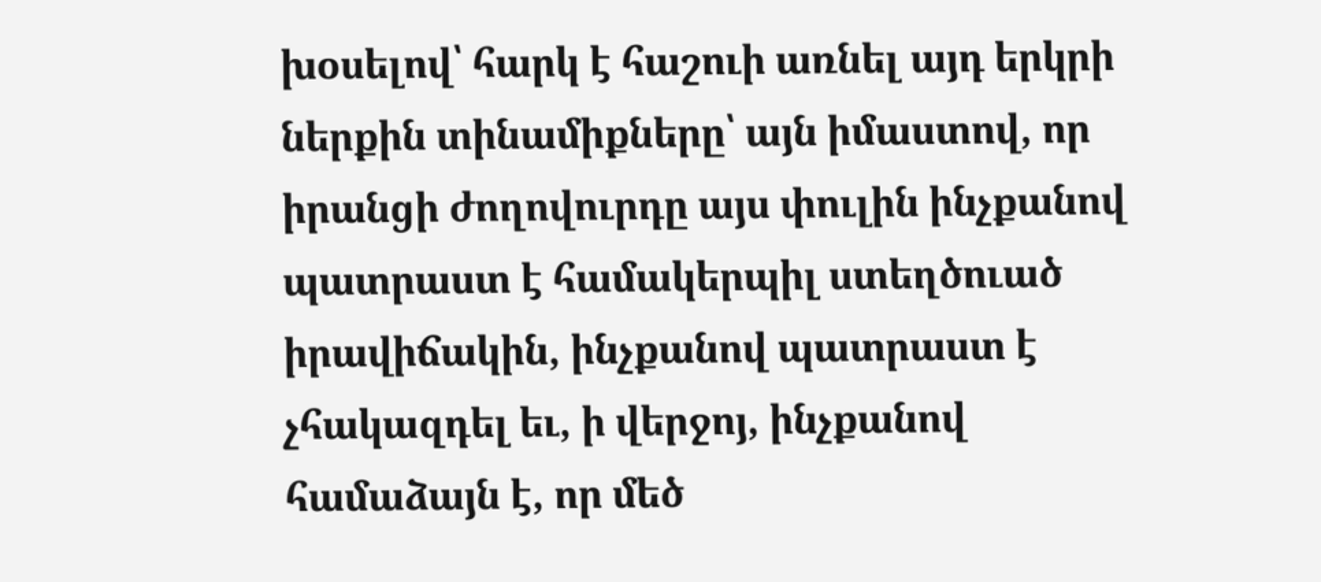խօսելով՝ հարկ է հաշուի առնել այդ երկրի ներքին տինամիքները՝ այն իմաստով, որ իրանցի ժողովուրդը այս փուլին ինչքանով պատրաստ է համակերպիլ ստեղծուած իրավիճակին, ինչքանով պատրաստ է չհակազդել եւ, ի վերջոյ, ինչքանով համաձայն է, որ մեծ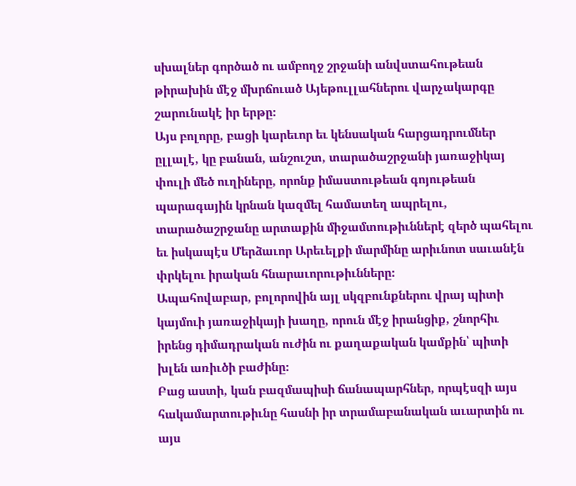սխալներ գործած ու ամբողջ շրջանի անվստահութեան թիրախին մէջ մխրճուած Այեթուլլահներու վարչակարգը շարունակէ իր երթը։
Այս բոլորը, բացի կարեւոր եւ կենսական հարցադրումներ ըլլալէ, կը բանան, անշուշտ, տարածաշրջանի յառաջիկայ փուլի մեծ ուղիները, որոնք իմաստութեան գոյութեան պարագային կրնան կազմել համատեղ ապրելու, տարածաշրջանը արտաքին միջամտութիւններէ զերծ պահելու եւ իսկապէս Մերձաւոր Արեւելքի մարմինը արիւնոտ սաւանէն փրկելու իրական հնարաւորութիւնները։
Ապահովաբար, բոլորովին այլ սկզբունքներու վրայ պիտի կայմուի յառաջիկայի խաղը, որուն մէջ իրանցիք, շնորհիւ իրենց դիմադրական ուժին ու քաղաքական կամքին՝ պիտի խլեն առիւծի բաժինը։
Բաց աստի, կան բազմապիսի ճանապարհներ, որպէսզի այս հակամարտութիւնը հասնի իր տրամաբանական աւարտին ու այս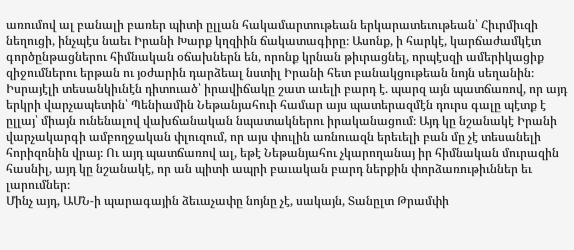առումով ալ բանալի բառեր պիտի ըլլան հակամարտութեան երկարատեւութեան՝ Հիւրմիւզի նեղուցի, ինչպէս նաեւ Իրանի Խարք կղզիին ճակատագիրը։ Ասոնք, ի հարկէ, կարճաժամկէտ գործընթացներու հիմնական օճախներն են, որոնք կրնան թիւրացնել, որպէսզի ամերիկացիք զիջումներու երթան ու յօժարին դարձեալ նստիլ Իրանի հետ բանակցութեան նոյն սեղանին։
Իսրայէլի տեսանկիւնէն դիտուած՝ իրավիճակը շատ աւելի բարդ է. պարզ այն պատճառով, որ այդ երկրի վարչապետին՝ Պենիամին Նեթանյահուի համար այս պատերազմէն դուրս գալը պէտք է ըլլայ՝ միայն ունենալով վախճանական նպատակներու իրականացում։ Այդ կը նշանակէ Իրանի վարչակարգի ամբողջական փլուզում, որ այս փուլին առնուազն երեւելի բան մը չէ տեսանելի հորիզոնին վրայ։ Ու այդ պատճառով ալ, եթէ Նեթանյահու չկարողանայ իր հիմնական մուրազին հասնիլ, այդ կը նշանակէ, որ ան պիտի ապրի բաւական բարդ ներքին փորձառութիւններ եւ լարումներ։
Մինչ այդ, ԱՄՆ-ի պարագային ձեւաչափը նոյնը չէ, սակայն, Տանըլտ Թրամփի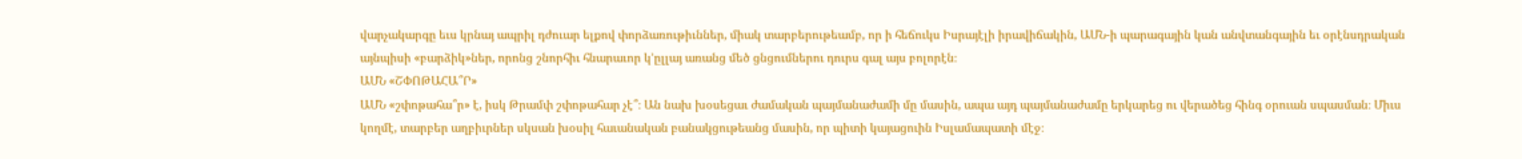վարչակարգը եւս կրնայ ապրիլ դժուար ելքով փորձառութիւններ, միակ տարբերութեամբ, որ ի հեճուկս Իսրայէլի իրավիճակին, ԱՄՆ-ի պարագային կան անվտանգային եւ օրէնսդրական այնպիսի «բարձիկ»ներ, որոնց շնորհիւ հնարաւոր կ՚ըլլայ առանց մեծ ցնցումներու դուրս գալ այս բոլորէն։
ԱՄՆ «ՇՓՈԹԱՀԱ՞Ր»
ԱՄՆ «շփոթահա՞ր» է, իսկ Թրամփ շփոթահար չէ՞։ Ան նախ խօսեցաւ ժամական պայմանաժամի մը մասին, ապա այդ պայմանաժամը երկարեց ու վերածեց հինգ օրուան սպասման։ Միւս կողմէ, տարբեր աղբիւրներ սկսան խօսիլ հաւանական բանակցութեանց մասին, որ պիտի կայացուին Իսլամապատի մէջ։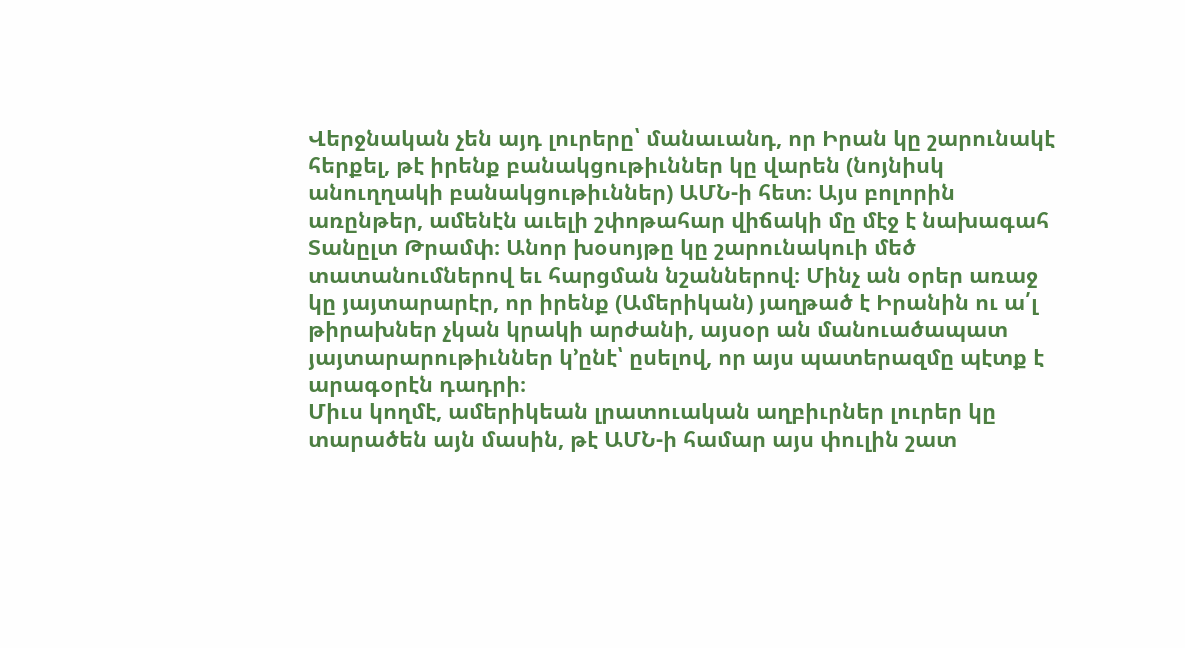Վերջնական չեն այդ լուրերը՝ մանաւանդ, որ Իրան կը շարունակէ հերքել, թէ իրենք բանակցութիւններ կը վարեն (նոյնիսկ անուղղակի բանակցութիւններ) ԱՄՆ-ի հետ։ Այս բոլորին առընթեր, ամենէն աւելի շփոթահար վիճակի մը մէջ է նախագահ Տանըլտ Թրամփ։ Անոր խօսոյթը կը շարունակուի մեծ տատանումներով եւ հարցման նշաններով։ Մինչ ան օրեր առաջ կը յայտարարէր, որ իրենք (Ամերիկան) յաղթած է Իրանին ու ա՛լ թիրախներ չկան կրակի արժանի, այսօր ան մանուածապատ յայտարարութիւններ կ՚ընէ՝ ըսելով, որ այս պատերազմը պէտք է արագօրէն դադրի։
Միւս կողմէ, ամերիկեան լրատուական աղբիւրներ լուրեր կը տարածեն այն մասին, թէ ԱՄՆ-ի համար այս փուլին շատ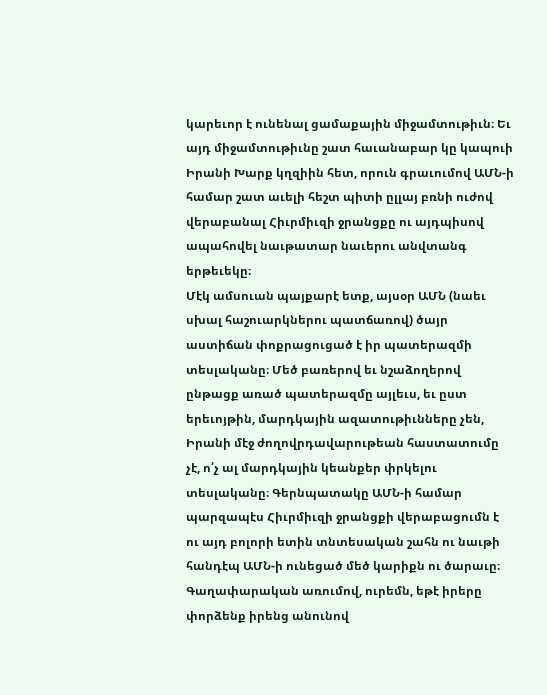կարեւոր է ունենալ ցամաքային միջամտութիւն։ Եւ այդ միջամտութիւնը շատ հաւանաբար կը կապուի Իրանի Խարք կղզիին հետ, որուն գրաւումով ԱՄՆ-ի համար շատ աւելի հեշտ պիտի ըլլայ բռնի ուժով վերաբանալ Հիւրմիւզի ջրանցքը ու այդպիսով ապահովել նաւթատար նաւերու անվտանգ երթեւեկը։
Մէկ ամսուան պայքարէ ետք, այսօր ԱՄՆ (նաեւ սխալ հաշուարկներու պատճառով) ծայր աստիճան փոքրացուցած է իր պատերազմի տեսլականը։ Մեծ բառերով եւ նշաձողերով ընթացք առած պատերազմը այլեւս, եւ ըստ երեւոյթին, մարդկային ազատութիւնները չեն, Իրանի մէջ ժողովրդավարութեան հաստատումը չէ, ո՛չ ալ մարդկային կեանքեր փրկելու տեսլականը։ Գերնպատակը ԱՄՆ-ի համար պարզապէս Հիւրմիւզի ջրանցքի վերաբացումն է ու այդ բոլորի ետին տնտեսական շահն ու նաւթի հանդէպ ԱՄՆ-ի ունեցած մեծ կարիքն ու ծարաւը։ Գաղափարական առումով, ուրեմն, եթէ իրերը փորձենք իրենց անունով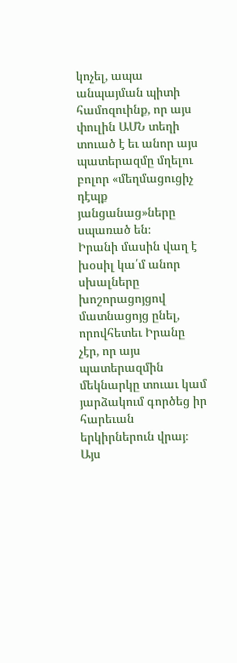կոչել, ապա անպայման պիտի համոզուինք, որ այս փուլին ԱՄՆ տեղի տուած է եւ անոր այս պատերազմը մղելու բոլոր «մեղմացուցիչ դէպք յանցանաց»ները սպառած են։
Իրանի մասին վաղ է խօսիլ կա՛մ անոր սխալները խոշորացոյցով մատնացոյց ընել, որովհետեւ Իրանը չէր, որ այս պատերազմին մեկնարկը տուաւ կամ յարձակում գործեց իր հարեւան երկիրներուն վրայ։ Այս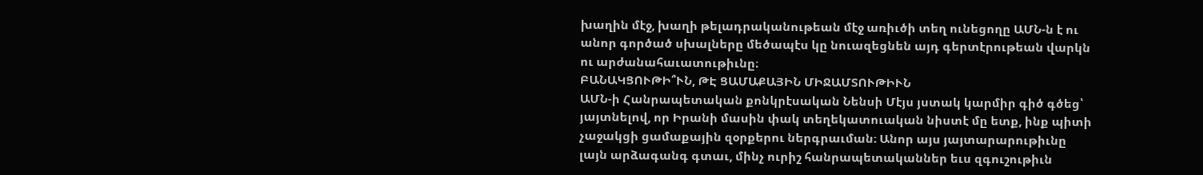խաղին մէջ, խաղի թելադրականութեան մէջ առիւծի տեղ ունեցողը ԱՄՆ-ն է ու անոր գործած սխալները մեծապէս կը նուազեցնեն այդ գերտէրութեան վարկն ու արժանահաւատութիւնը։
ԲԱՆԱԿՑՈՒԹԻ՞ՒՆ, ԹԷ ՑԱՄԱՔԱՅԻՆ ՄԻՋԱՄՏՈՒԹԻՒՆ
ԱՄՆ-ի Հանրապետական քոնկրէսական Նենսի Մէյս յստակ կարմիր գիծ գծեց՝ յայտնելով, որ Իրանի մասին փակ տեղեկատուական նիստէ մը ետք, ինք պիտի չաջակցի ցամաքային զօրքերու ներգրաւման։ Անոր այս յայտարարութիւնը լայն արձագանգ գտաւ, մինչ ուրիշ հանրապետականներ եւս զգուշութիւն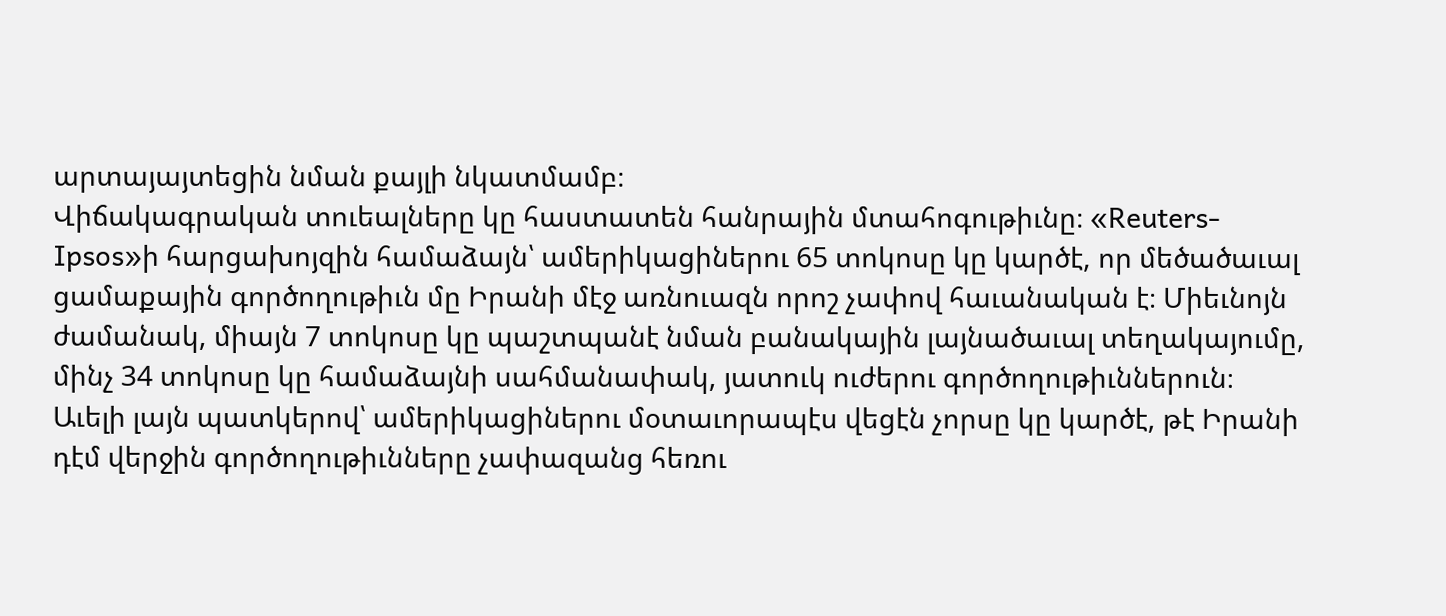արտայայտեցին նման քայլի նկատմամբ։
Վիճակագրական տուեալները կը հաստատեն հանրային մտահոգութիւնը։ «Reuters-Ipsos»ի հարցախոյզին համաձայն՝ ամերիկացիներու 65 տոկոսը կը կարծէ, որ մեծածաւալ ցամաքային գործողութիւն մը Իրանի մէջ առնուազն որոշ չափով հաւանական է։ Միեւնոյն ժամանակ, միայն 7 տոկոսը կը պաշտպանէ նման բանակային լայնածաւալ տեղակայումը, մինչ 34 տոկոսը կը համաձայնի սահմանափակ, յատուկ ուժերու գործողութիւններուն։
Աւելի լայն պատկերով՝ ամերիկացիներու մօտաւորապէս վեցէն չորսը կը կարծէ, թէ Իրանի դէմ վերջին գործողութիւնները չափազանց հեռու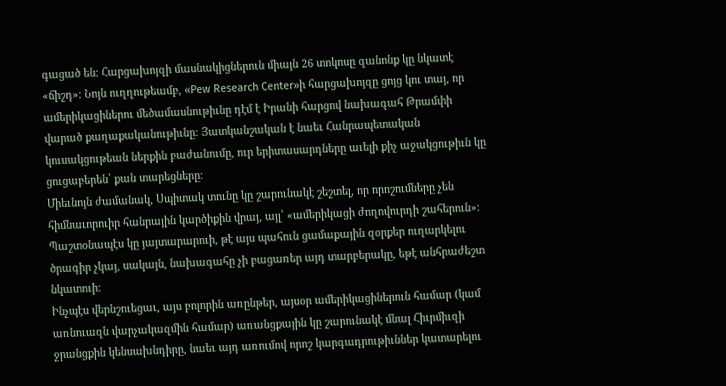գացած են։ Հարցախոյզի մասնակիցներուն միայն 26 տոկոսը զանոնք կը նկատէ «ճիշդ»։ Նոյն ուղղութեամբ, «Pew Research Center»ի հարցախոյզը ցոյց կու տայ, որ ամերիկացիներու մեծամասնութիւնը դէմ է Իրանի հարցով նախագահ Թրամփի վարած քաղաքականութիւնը։ Յատկանշական է նաեւ Հանրապետական կուսակցութեան ներքին բաժանումը, ուր երիտասարդները աւելի քիչ աջակցութիւն կը ցուցաբերեն՝ քան տարեցները։
Միեւնոյն ժամանակ, Սպիտակ տունը կը շարունակէ շեշտել, որ որոշումները չեն հիմնաւորուիր հանրային կարծիքին վրայ, այլ՝ «ամերիկացի ժողովուրդի շահերուն»։ Պաշտօնապէս կը յայտարարուի, թէ այս պահուն ցամաքային զօրքեր ուղարկելու ծրագիր չկայ, սակայն, նախագահը չի բացառեր այդ տարբերակը, եթէ անհրաժեշտ նկատուի։
Ինչպէս վերնշուեցաւ, այս բոլորին առընթեր, այսօր ամերիկացիներուն համար (կամ առնուազն վարչակազմին համար) առանցքային կը շարունակէ մնալ Հիւրմիւզի ջրանցքին կենսախնդիրը, նաեւ այդ առումով որոշ կարգադրութիւններ կատարելու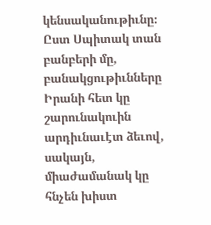կենսականութիւնը։
Ըստ Սպիտակ տան բանբերի մը, բանակցութիւնները Իրանի հետ կը շարունակուին արդիւնաւէտ ձեւով, սակայն, միաժամանակ կը հնչեն խիստ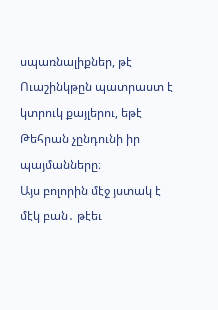սպառնալիքներ, թէ Ուաշինկթըն պատրաստ է կտրուկ քայլերու, եթէ Թեհրան չընդունի իր պայմանները։
Այս բոլորին մէջ յստակ է մէկ բան․ թէեւ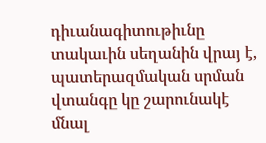դիւանագիտութիւնը տակաւին սեղանին վրայ է, պատերազմական սրման վտանգը կը շարունակէ մնալ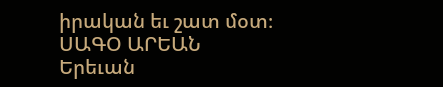իրական եւ շատ մօտ։
ՍԱԳՕ ԱՐԵԱՆ
Երեւան